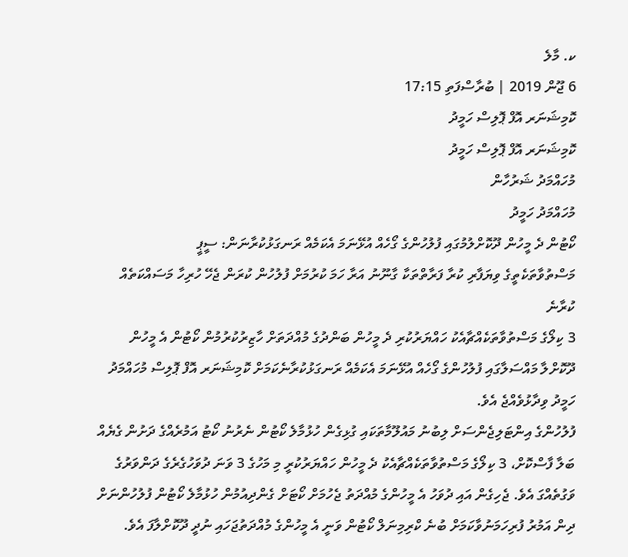ކ. މާލެ
6 ޖޫން 2019 | ބުރާސްފަތި 17:15
ކޮމިޝަނަރ އޮފް ޕޮލިސް ހަމީދު
ކޮމިޝަނަރ އޮފް ޕޮލިސް ހަމީދު
މުހައްމަދު ޝަރުހާން
މުހައްމަދު ހަމީދު
ކޯޓުން ދެ މީހުން ދޫކޮށްލުމުގައި ފުލުހުންގެ ގޯހެއް އުޅޭނަމަ އެކަމެއް ރަނގަޅުކުރާނަން: ސީޕީ
މަސްތުވާތަކެތީގެ ވިޔަފާރި ކުރާ ފަރާތްތަކާ ގާނޫނު އަރާ ހަމަ ކުރުމަށް ފުލުހުން ކުރަން ޖެހޭ ހުރިހާ މަސައްކަތެއް ކުރާނެ
3 ކިލޯގެ މަސްތުވާތަކެއްޗާއެކު ހައްޔަރުކުރި ދެ މީހުން ބަންދުގެ މުއްދަތަށް ހާޒިރުކުރުމުން ކޯޓުން އެ މީހުން ދޫކޮށްލާ މައްސަލާގައި ފުލުހުންގެ ގޯހެއް އުޅޭނަމަ އެކަމެއް ރަނގަޅުކުރާނެކަމަށް ކޮމިޝަނަރ އޮފް ޕޮލިސް މުހައްމަދު ހަމީދު ވިދާޅުވެއްޖެ އެވެ.
ފުލުހުންގެ އިންޓަލިޖެންސަށް ލިބުނު މައުލޫމާތަކައި ގުޅިގެން ހުޅުމާލެ ކޯޓުން ނެރުނު ކޯޓު އަމުރެއްގެ ދަށުން ގެޔެއް ބަލާ ފާސްކޮށް، 3 ކިލޯގެ މަސްތުވާތަކެއްޗާއެކު ދެ މީހުން ހައްޔަރުކުރީ މި މަހުގެ 3 ވަނަ ދުވަހުގެރެގެ ދަންވަރުގެ ވަގުތެއްގަ އެވެ. ޖެހިގެން އައި ދުވަހު އެ މީހުންގެ މުއްދަތު ޖެހުމަށް ކޯޓަށް ގެންދިއުމުން ހުޅުމާލެ ކޯޓުން ފުލުހުންނަށް ދިން އަމުރު ފުރިހަމަނުވާކަމަށް ބުނެ ކްރިމިނަލް ކޯޓުން ވަނީ އެ މީހުންގެ މުއްދަތުޖަހައި ނުދީ ދޫކޮށްލާފަ އެވެ.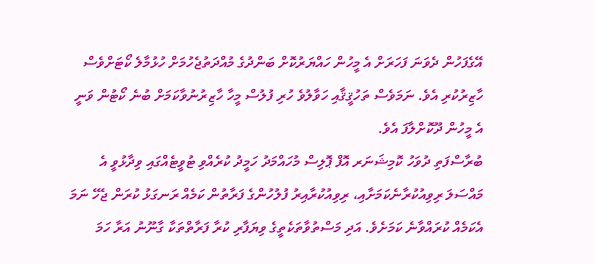އޭގެފަހުން ދެވަނަ ފަހަރަށް އެ މީހުން ހައްޔަރުކޮށް ބަންދުގެ މުއްދަތުޖެހުމަށް ހުޅުމާލެ ކޯޓަށްވެސް ހާޒިރުކުރި އެވެ. ނަމަވެސް ތަހުޤީޤާއި ހަވާލުވެ ހުރި ފުލުސް މީހާ ހާޒިރުނުވާކަމަށް ބުނެ ކޯޓުން ވަނީ އެ މީހުން ދޫކޮށްލާފަ އެވެ.
ބުރާސްފަތި ދުވަހު ކޮމިޝަނަރ އޮފް ޕޮލިސް މުހައްމަދު ހަމީދު ކުރެއްވި ޓުވީޓެއްގައި ވިދާޅުވީ އެ މައްސަލަ ރިވިއުކުރާނެކަމަށާއި، ރިވިއުކުރާއިރު ފުލުހުންގެ ފަރާތުން ކަމެއް ރަނގަޅު ކުރަން ޖެހޭ ނަމަ އެކަމެއް ކުރައްވާނެ ކަމަށެވެ. އަދި މަސްތުވާތަކެތީގެ ވިޔަފާރި ކުރާ ފަރާތްތަކާ ގާނޫނު އަރާ ހަމަ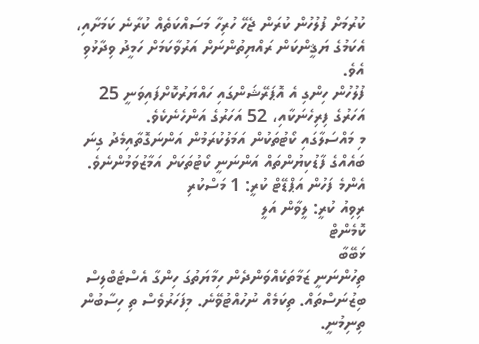ކުރުމަށް ފުލުހުން ކުރަން ޖެހޭ ހުރިހާ މަސައްކަތެއް ކުރާނެ ކަމަށާއި، އެކަމުގެ ޔަޤީންކަން ރައްޔިތުންނަށް އަރުވާކަމަށް ހަމީދު ވިދާޅުވި އެވެ.
ފުލުހުން ހިންގި އެ އޮޕަރޭޝަންގައި ހައްޔަރުކޮށްފައިވަނީ 25 އަހަރުގެ ފިރިހެނަކާއި، 52 އަހަރުގެ އަންހެނެކެވެ.
މި މައްސަލާގައި ކޯޓުތަކުން އަމަލުކުރަމުން އަންނަގޮތާއިމެދު ގިނަ ބައެއްގެ ފާޑުކިޔުންތައް އަންނަނީ ކޯޓުތަކަށް އަމާޒުވަމުންނެވެ.
އެންމެ ފަހުން އަޕްޑޭޓް ކުރީ: 1 މަސްކުރި
ރިވިއު ކުރީ: ލީވާން އަލީ
ކޮމެންޓް
ޅަބޭބާ
ތިހުންނަނީ ޒަމާތަކެއްވަންދެން ހިމާޔަތުގަ ހިންގާ އެސްޓެބްލިސް ބިޒުނަސްތައް. ތިކަމެއް ނުހުއްޓުވޭނެ. މިފަހަރުވެސް ތި ހިސާބުން ތިނިމުނީ.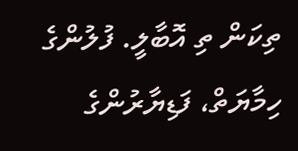ތިކަން ތި އޮބާލީ. ފުލުންގެ ހިމާޔަތް، ފަޑިޔާރުންގެ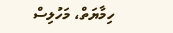ހިމާޔަތް، މަހުލިސް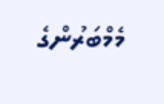މެމްބަރުންގެ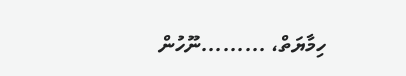ހިމާޔަތް، .........ނޫހުން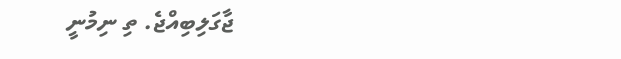ޖާގަލިބިއްޖެ. ތި ނިމުނީ